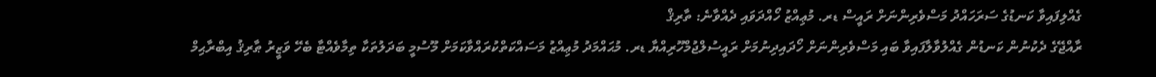ގެއްލިފައިވާ ކަނޑުގެ ސަރަހައްދު މަސްވެރިންނަށް ރައީސް ޑރ. މުޢިއްޒު ހޯއްދަވައި ދެއްވާނެ: ތާރިޤް
ރާއްޖޭގެ ދެކުނުން ކަނޑުން ގެއްލުވާލާފައިވާ ބައި މަސްވެރިންނަށް ހޯދައިދިނުމަށް ރައީސުލްޖުމްހޫރިއްޔާ ޑރ. މުޙައްމަދު މުޢިއްޒު މަސައްކަތްކުރައްވާކަމަށް މޫސުމީ ބަދަލުތަކާ ތިމާވެއްޓާ ބެހޭ ވަޒީރު ޠާރިޤު އިބްރާޙިމް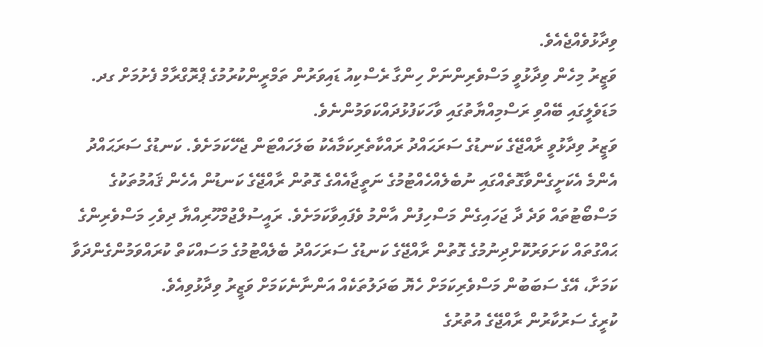ވިދާޅުވެއްޖެއެވެ.
ވަޒީރު މިހެން ވިދާޅުވީ މަސްވެރިންނަށް ހިންގާ ރެސްކިއު ޑައިވަރުން ތަމްރީންކުރުމުގެ ޕްރޮގްރާމް ފެށުމަށް ގދ. މަޑަވެލީގައި ބޭއްވި ރަސްމިއްޔާތުގައި ވާހަކަފުޅުދައްކަވަމުންނެވެ.
ވަޒީރު ވިދާޅުވީ ރާއްޖޭގެ ކަނޑުގެ ސަރަޙައްދު ރައްކާތެރިކަމާއެކު ބަލަހައްޓަން ޖެހޭކަމަށެވެ. ކަނޑުގެ ސަރަޙައްދު އެންމެ އެކަށީގެންވާގޮތެއްގައި ނުބެލެއްހެއްޓުމުގެ ނަތީޖާއެއްގެ ގޮތުން ރާއްޖޭގެ ކަނޑުން އެހެން ޤައުމުތަކުގެ މަސްބޯޓުތައް ވަދެ ދާ ޖަހައިގެން މަސްހިފުން އާންމު ވެފައިވާކަމަށެވެ. ރައީސުލްޖުމްހޫރިއްޔާ ދިވެހި މަސްވެރިންގެ ޙައްގުތައް ކަށަވަރުކޮށްދިނުމުގެ ގޮތުން ރާއްޖޭގެ ކަނޑުގެ ސަރަހައްދު ބެލެއްޓުމުގެ މަސައްކަތް ކުރައްވަމުންގެންދަވާ ކަމަށާ، އޭގެ ސަބަބުން މަސްވެރިކަމަށް ހެޔޮ ބަދަލުތަކެއް އަންނާނެކަމަށް ވަޒީރު ވިދާޅުވިއެވެ.
ކުރީގެ ސަރުކާރުން ރާއްޖޭގެ އުތުރުގެ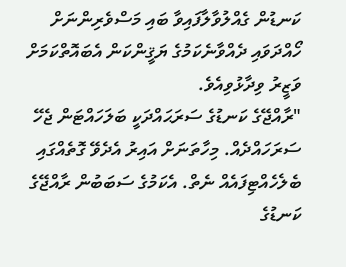ކަނޑުން ގެއްލުވާލާފައިވާ ބައި މަސްވެރިންނަށް ހޯއްދަވައި ދެއްވާނެކަމުގެ ޔަޤީންކަން އެބައޮތްކަމަށް ވަޒީރު ވިދާޅުވިއެވެ.
"ރާއްޖޭގެ ކަނޑުގެ ސަރަޙައްދަކީ ބަލަހައްޓަން ޖެހޭ ސަރަހައްދެއް. މިހާތަނަށް އައިރު އެދެވޭ ގޮތެއްގައި ބެލެހެއްޓިފައެއް ނެތް. އެކަމުގެ ސަބަބުން ރާއްޖޭގެ ކަނޑުގެ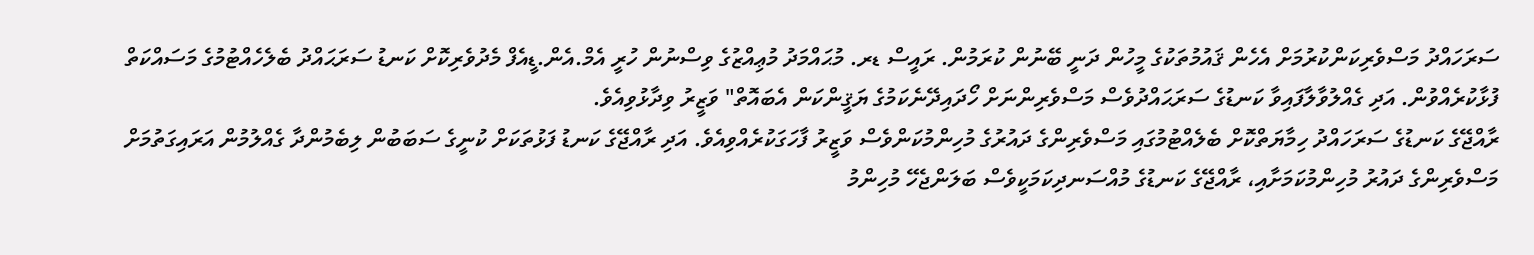ސަރަހައްދު މަސްވެރިކަންކުރުމަށް އެހެން ޤައުމުތަކުގެ މީހުން ދަނީ ބޭނުން ކުރަމުން. ރައީސް ޑރ. މުޙައްމަދު މުޢިއްޒުގެ ވިސްނުން ހުރީ އެމް.އެން.ޑީއެފް މެދުވެރިކޮށް ކަނޑު ސަރަޙައްދު ބެލެހެއްޓުމުގެ މަސައްކަތް ފުޅާކުރެއްވުން. އަދި ގެއްލުވާލާފައިވާ ކަނޑުގެ ސަރަޙައްދުވެސް މަސްވެރިންނަށް ހޯދައިދޭނެކަމުގެ ޔަޤީންކަން އެބައޮތް" ވަޒީރު ވިދާޅުވިއެވެ.
ރާއްޖޭގެ ކަނޑުގެ ސަރަހައްދު ހިމާޔަތްކޮށް ބެލެއްޓުމުގައި މަސްވެރިންގެ ދައުރުގެ މުހިންމުކަންވެސް ވަޒީރު ފާހަގަކުރެއްވިއެވެ. އަދި ރާއްޖޭގެ ކަނޑު ފަޅުތަކަށް ކުނީގެ ސަބަބުން ލިބެމުންދާ ގެއްލުމުން އަރައިގަތުމަށް މަސްވެރިންގެ ދައުރު މުހިންމުކަމަށާއި، ރާއްޖޭގެ ކަނޑުގެ މުއްސަނދިކަމަކީވެސް ބަލަންޖެހޭ މުހިންމު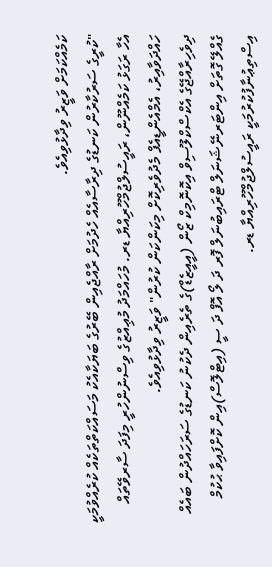ކަމެއްކަމަށް ވަޒީރު ވިދާޅުވިއެވެ.
"ކުރީގެ ސަރުކާރުން ކަނޑުގެ ދިރާސާއެއް ހެދުމަށް ރާއްޖެއިން ބޭރުގެ ބަޔަކާއެކު މަސައްކަތްތަކެއް ކުރެއްވުމަކީ އެހާ ރަގަޅު ކަމެއްނޫން، ރައީސުލްޖުމްހޫރިއްޔާ ޑރ. މުހައްމަދު މުޢިއްޒުގެ ވިސްނުންހުރީ މިފަދަ ސާރވޭތައް ހައްދަވާއިރު، އެމްއެންޑީއެފް މެދުވެރިކޮށް މިކަންކަން ކުރުން" ވަޒީރު ވިދާޅުވިއެވެ.
ދިވެހިރާއްޖޭގެ އެކްސްކްލޫސިވް އިކޮނޮމިކް ޒޯން (އީއީޒެޑް)ގެ ތެރެއިން ދެކުނު ކަނޑުގެ ސަރަހައްދުން ބައެއް ގެއްލޭ ގޮތަށް އިންޓަރނޭޝަނަލް ޓްރައިބުނަލް ފޮރ ދަ ލޯ އޮފް ދަ ސީ (އިޓްލޮސް)އިން ކޮށްފައިވާ ޙުކުމް އިސްތިޢުނާފުކުރުމަކީ ރައީސުލްޖުމްހޫރިއްޔާ ޑރ.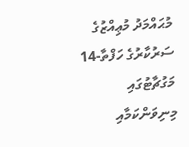މުޙައްމަދު މުޢިއްޒުގެ ސަރުކާރުގެ ހަފްތާ-14 މަގުޗާޓުގައި މިނިވަންކަމާއި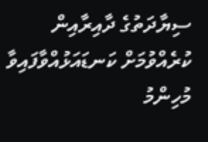ސިޔާދަތުގެ ދާއިރާއިން ކުރެއްވުމަށް ކަނޑައަޅުއްވާފައިވާ މުހިންމު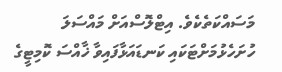މަސައްކަތެކެވެ. އިޓްލޮސްއަށް މައްސަލަ ހުށަހެޅުމަށްޓަކައި ކަނޑައަޅާފައިވާ ޚާއްސަ ކޮމިޓީގެ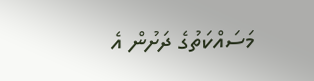މަސައްކަތުގެ ދަށުން އެ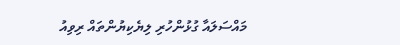މައްސަލައާ ގުޅުންހުރި ލިޔެކިޔުންތައް ރިވިއު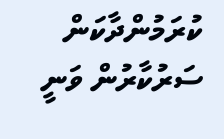ކުރަމުންދާކަން ސަރުކާރުން ވަނީ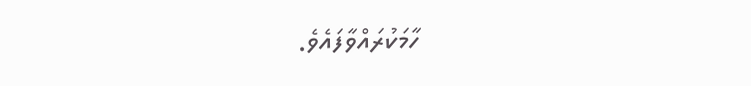ހާމަކުރައްވާފައެވެ.